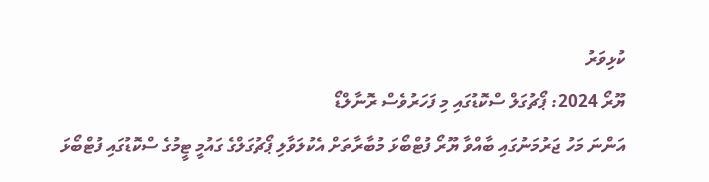ކުޅިވަރު
ޔޫރޯ 2024: ޕޯޗުގަލް ސްކޮޑުގައި މި ފަހަރުވެސް ރޮނާލްޑޯ
އަންނަ މަހު ޖަރުމަނުގައި ބާއްވާ ޔޫރޯ ފުޓްބޯޅަ މުބާރާތަށް އެކުލަވާލި ޕޯޗުގަލްގެ ގައުމީ ޓީމުގެ ސްކޮޑުގައި ފުޓްބޯޅަ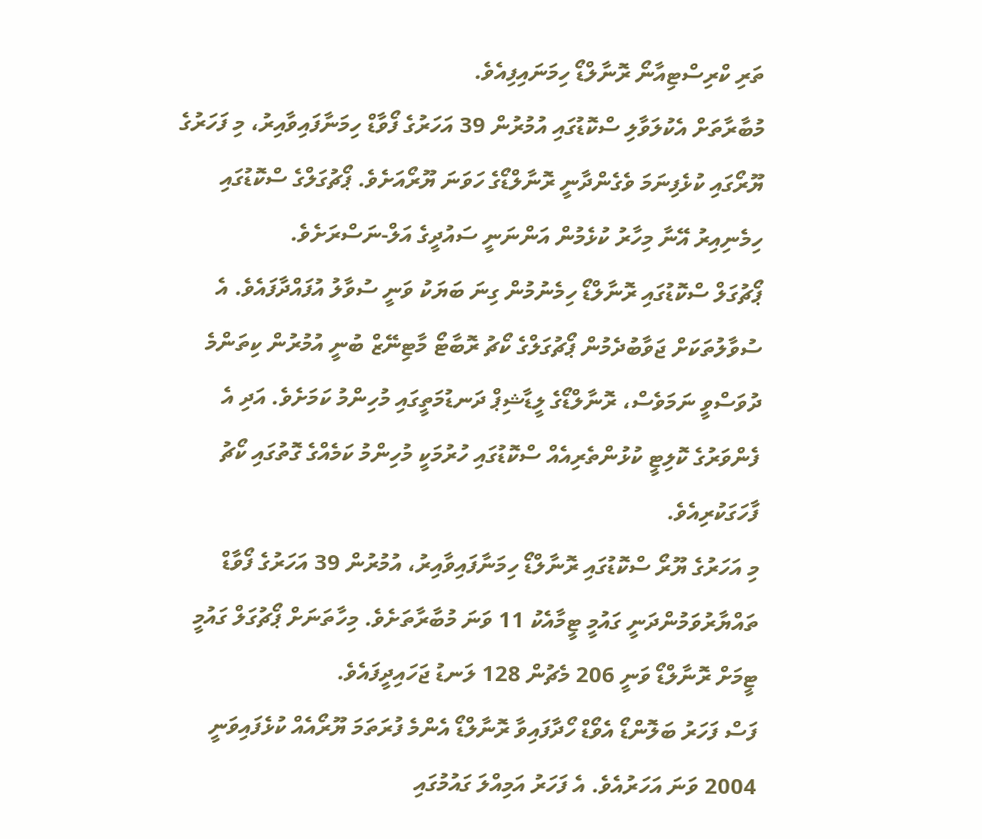ތަރި ކްރިސްޓިއާނޯ ރޮނާލްޑޯ ހިމަނައިފިއެވެ.
މުބާރާތަށް އެކުލަވާލި ސްކޮޑުގައި އުމުރުން 39 އަހަރުގެ ފޯވާޑް ހިމަނާފައިވާއިރު، މި ފަހަރުގެ ޔޫރޯގައި ކުޅެފިނަމަ ވެގެންދާނީ ރޮނާލްޑޯގެ ހަވަނަ ޔޫރޯއަށެވެ. ޕޯޗުގަލްގެ ސްކޮޑުގައި ހިމެނިއިރު އޭނާ މިހާރު ކުޅެމުން އަންނަނީ ސައުދީގެ އަލް-ނަސްރަށެވެ.
ޕޯޗުގަލް ސްކޮޑުގައި ރޮނާލްޑޯ ހިމެނުމުން ގިނަ ބަޔަކު ވަނީ ސުވާލު އުފައްދާފައެވެ. އެ ސުވާލުތަކަށް ޖަވާބުދެމުން ޕޯޗުގަލްގެ ކޯޗު ރޮބާޓޯ މާޓިނޭޒް ބުނީ އުމުރުން ކިތަންމެ ދުވަސްވީ ނަމަވެސް، ރޮނާލްޑޯގެ ލީޑާޝިޕް ދަނޑުމަތީގައި މުހިންމު ކަމަށެވެ. އަދި އެ ފެންވަރުގެ ކޮލިޓީ ކުޅުންތެރިއެއް ސްކޮޑުގައި ހުރުމަކީ މުހިންމު ކަމެއްގެ ގޮތުގައި ކޯޗު ފާހަގަކުރިއެވެ.
މި އަހަރުގެ ޔޫރޯ ސްކޮޑުގައި ރޮނާލްޑޯ ހިމަނާފައިވާއިރު، އުމުރުން 39 އަހަރުގެ ފޯވާޑް ތައްޔާރުވަމުންދަނީ ގައުމީ ޓީމާއެކު 11 ވަނަ މުބާރާތަށެވެ. މިހާތަނަށް ޕޯޗުގަލް ގައުމީ ޓީމަށް ރޮނާލްޑޯ ވަނީ 206 މެޗުން 128 ލަނޑު ޖަހައިދީފައެވެ.
ފަސް ފަހަރު ބަލޮންޑޯ އެވޯޑް ހޯދާފައިވާ ރޮނާލްޑޯ އެންމެ ފުރަތަމަ ޔޫރޯއެއް ކުޅެފައިވަނީ 2004 ވަނަ އަހަރުއެވެ. އެ ފަހަރު އަމިއްލަ ގައުމުގައި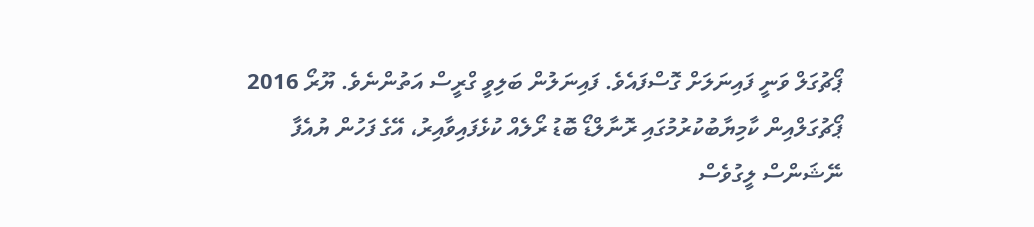ޕޯޗުގަލް ވަނީ ފައިނަލަށް ގޮސްފައެވެ. ފައިނަލުން ބަލިވީ ގްރީސް އަތުންނެވެ. ޔޫރޯ 2016 ޕޯޗުގަލްއިން ކާމިޔާބުކުރުމުގައި ރޮނާލްޑޯ ބޮޑު ރޯލެއް ކުޅެފައިވާއިރު، އޭގެ ފަހުން ޔުއެފާ ނޭޝަންސް ލީގުވެސް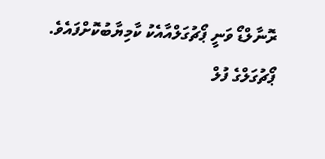ރޮނާލްޑޯ ވަނީ ޕޯޗުގަލްއާއެކު ކާމިޔާބުކޮށްފައެވެ.
ޕޯޗުގަލްގެ ފުލް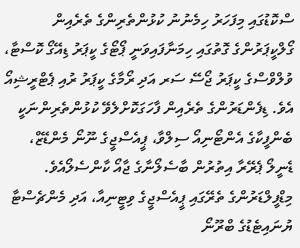ސްކޮޑުގައި މިފަހަރު ހިމެނުނު ކުޅުންތެރިންގެ ތެރެއިން ގޯލްކީޕަރުންގެ ގޮތުގައި ހިމަނާފައިވަނީ ޕޯޓޯގެ ކީޕަރު ޑިއޭގޯ ކޮސްޓާ، ވުލްވްސްގެ ކީޕަރު ޖޯސޭ ސަރ އަދި ރޯމާގެ ކީޕަރު ރުއި ޕެޓްރީޝިއޯ އެވެ. ޑިފެންޑަރުންގެ ތެރެއިން ފާހަގަކޮށްލެވޭ ކުޅުންތެރިންނަކީ ބެންފީކާގެ އެންޓޯނިއޯ ސިލްވާ، ޕީއެސްޖީގެ ނޫނޯ މެންޑޭޒް، ޑެނީލޯ ޕެރޭރާ އިތުރުން ބާސެލޯނާގެ ޖާއޯ ކާންސެލޯއެވެ. މިޑްފީލްޑަރުންގެ ތެރޭގައި ޕީއެސްޖީގެ ވިޓީނިއާ، އަދި މެންޗެސްޓާ ޔުނައިޓެޑުގެ ބްރޫނޯ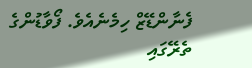ފެނާންޑޭޒް ހިމެނެއެވެ. ފޯވާޑުންގެ ތެރޭގައި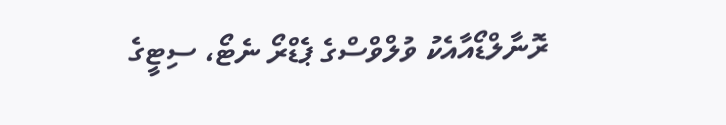ރޮނާލްޑޯއާއެކު ވުލްވްސްގެ ޕެޑްރޯ ނެޓޯ، ސިޓީގެ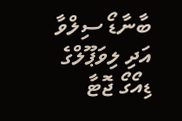ބާނާޑޯ ސިލްވާ އަދި ލިވަޕޫލްގެ ޑިއޯގޯ ޖޮޓާ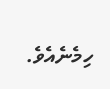ހިމެނެއެވެ.